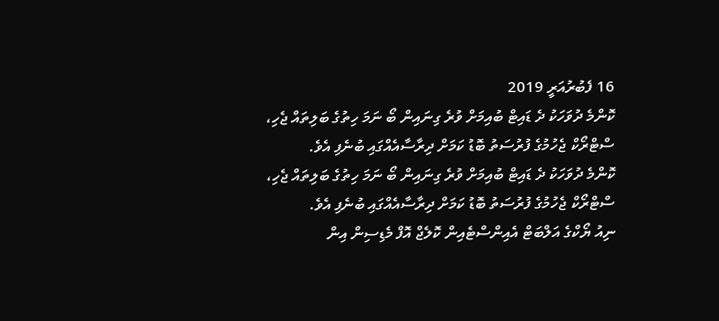16 ފެބުރުއަރީ 2019
ކޮންމެ ދުވަހަކު ދެ ޑައިޓް ބުއިމަށް ވުރެ ގިނައިން ބޯ ނަމަ ހިތުގެ ބަލިތައް ޖެހި، ސްޓްރޯކް ޖެހުމުގެ ފުރުސަތު ބޮޑު ކަމަށް ދިރާސާއެއްގައި ބުނެފި އެވެ.
ކޮންމެ ދުވަހަކު ދެ ޑައިޓް ބުއިމަށް ވުރެ ގިނައިން ބޯ ނަމަ ހިތުގެ ބަލިތައް ޖެހި، ސްޓްރޯކް ޖެހުމުގެ ފުރުސަތު ބޮޑު ކަމަށް ދިރާސާއެއްގައި ބުނެފި އެވެ.
ނިއު ޔޯކްގެ އަލްބަޓް އެއިންސްޓެއިން ކޮލެޖް އޮފް މެޑިސިން އިން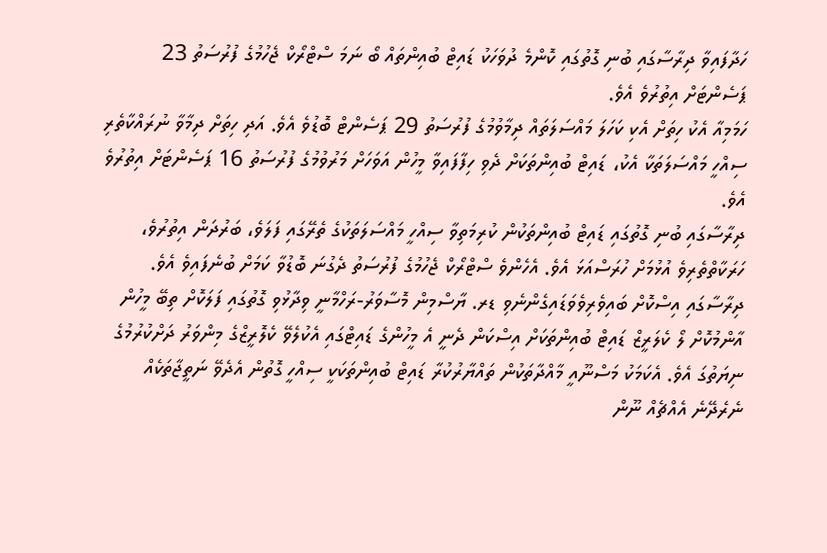ހަދާފައިވާ ދިރާސާގައި ބުނި ގޮތުގައި ކޮންމެ ދުވަހަކު ޑައިޓް ބުއިންތައް ބޯ ނަމަ ސްޓްރޯކް ޖެހުމުގެ ފުރުސަތު 23 ޕަސެންޓަށް އިތުރުވެ އެވެ.
ހަމަމިއާ އެކު ހިތަށް އެކި ކަހަލަ މައްސަލަތައް ދިމާވުމުގެ ފުރުސަތު 29 ޕަސެންޓް ބޮޑުވެ އެވެ. އަދި ހިތަށް ދިމާވާ ނުރައްކާތެރި ސިއްހީ މައްސަލަތަކާ އެކު، ޑައިޓް ބުއިންތަކަށް ދެވި ހިފާފައިވާ މީހުން އަވަހަށް މަރުވުމުގެ ފުރުސަތު 16 ޕަސެންޓަށް އިތުރުވެ އެވެ.
ދިރާސާގައި ބުނި ގޮތުގައި ޑައިޓް ބުއިންތަކުން ކުރިމަތިވާ ސިއްހީ މައްސަލަތަކުގެ ތެރޭގައި ފަލަވެ، ބަރުދަން އިތުރުވެ، ހަރަކާތްތެރިވެ އުޅުމަށް ހުރަސްއަޅަ އެވެ. އެހެންވެ ސްޓްރޯކް ޖެހުމުގެ ފުރުސަތު ދެގުނަ ބޮޑުވާ ކަމަށް ބުނެފައިވެ އެވެ.
ދިރާސާގައި އިސްކޮށް ބައިވެރިވެވަޑައިގެންނެވި ޑރ. ޔާސްމިން މޮސާވަރު-ރަހްމާނީ ވިދާޅުވި ގޮތުގައި ފަލަކޮށް ތިބޭ މީހުން އާންމުކޮށް ލޯ ކެލަރީޒް ޑައިޓް ބުއިންތަކަށް އިސްކަން ދެނީ އެ މީހުންގެ ޑައިޓްގައި އެކުލެވޭ ކެލޮރީޒްގެ މިންވަރު ދަށްކުރުމުގެ ނިޔަތުގަ އެވެ. އެކަމަކު މަސްނޫއީ މާއްދާތަކުން ތައްޔާރުކުރާ ޑައިޓް ބުއިންތަކަކީ ސިއްހީ ގޮތުން އެދެވޭ ނަތީޖާތަކެއް ނެރެދޭނެ އެއްޗެއް ނޫން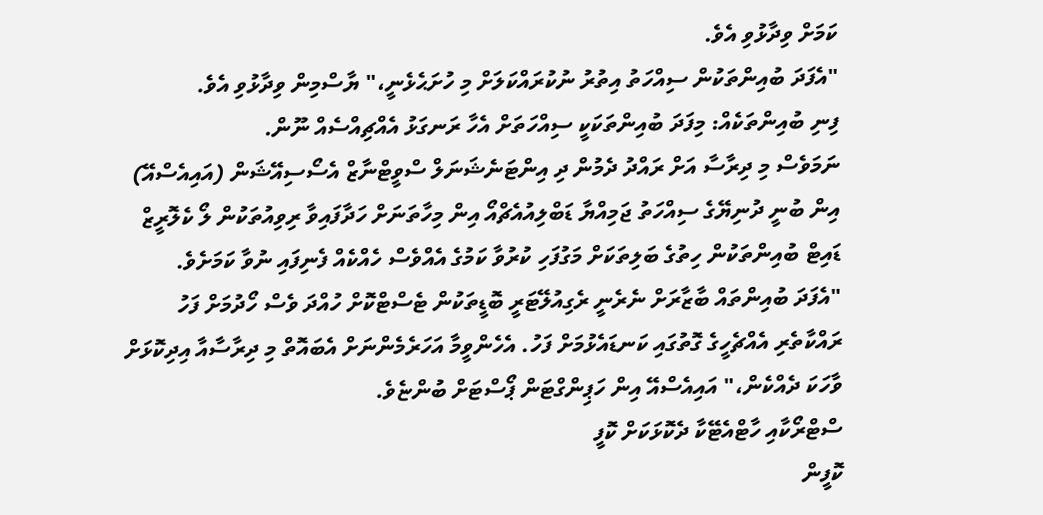ކަމަށް ވިދާޅުވި އެވެ.
"އެފަދަ ބުއިންތަކުން ސިއްހަތު އިތުރު ނުކުރައްކަލަށް މި ހުށަޙެޅެނީ،" ޔާސްމިން ވިދާޅުވި އެވެ.
ފިނި ބުއިންތަކެއް: މިފަދަ ބުއިންތަކަކީ ސިއްހަތަށް އެހާ ރަނގަޅު އެއްޗިއްސެއް ނޫން.
ނަމަވެސް މި ދިރާސާ އަށް ރައްދު ދެމުން ދި އިންޓަނެޝަނަލް ސްވީޓްނާޒް އެސޯސިއޭޝަން (އައިއެސްއޭ) އިން ބުނީ ދުނިޔޭގެ ސިއްހަތު ޖަމިއްޔާ ޑަބްލިއުއެޗްއޯ އިން މިހާތަނަށް ހަދާފައިވާ ރިވިއުތަކުން ލޯ ކެލޮރީޒް ޑައިޓް ބުއިންތަކުން ހިތުގެ ބަލިތަކަށް މަގުފަހި ކުރުވާ ކަމުގެ އެއްވެސް ހެއްކެއް ފެނިފައި ނުވާ ކަމަށެވެ.
"އެފަދަ ބުއިންތައް ބާޒާރަށް ނެރެނީ ރެގިއުލޭޓަރީ ބޮޑީތަކުން ޓެސްޓްކޮށް ހުއްދަ ވެސް ހޯދުމަށް ފަހު ރައްކާތެރި އެއްޗެހީގެ ގޮތުގައި ކަނޑައެޅުމަށް ފަހު. އެހެންވީމާ އަހަރެމެންނަށް އެބައޮތް މި ދިރާސާއާ އިދިކޮޅަށް ވާހަކަ ދެއްކެން،" އައިއެސްއޭ އިން ހަޕިންގްޓަން ޕޯސްޓަށް ބުންޏެވެ.
ސްޓްރޯކާއި ހާޓްއެޓޭކާ ދެކޮޅަކަށް ކޮފީ
ކޮފީން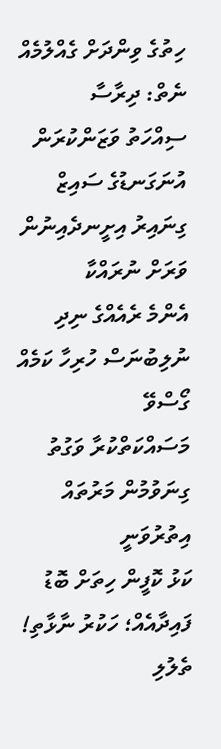ހިތުގެ ވިންދަށް ގެއްލުމެއް ނެތް: ދިރާސާ
ސިއްހަތު ވަޒަންކުރަން އުނަގަނޑުގެ ސައިޒް
ގިނައިރު އިށީނދެއިނުން ވަރަށް ނުރައްކާ
އެންމެ ރެއެއްގެ ނިދި ނުލިބުނަސް ހުރިހާ ކަމެއް ގޯސްވޭ
މަސައްކަތްކުރާ ވަގުތު ގިނަވުމުން މަރުތައް އިތުރުވަނީ
ކަޅު ކޮފީން ހިތަށް ބޮޑު ފައިދާއެއް؛ ހަކުރު ނާޅާތި!
ތެލުލި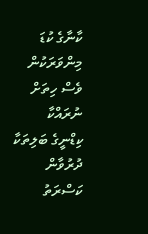ކާނާގެ ކުޑަ މިންވަރަކުން ވެސް ހިތަށް ނުރައްކާ
ކިޑްނީގެ ބަލިތަކާ ދުރުވާން ކަސްރަތު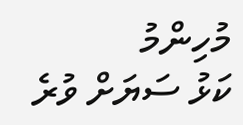މުހިންމު
ކަޅު ސަޔަށް ވުރެ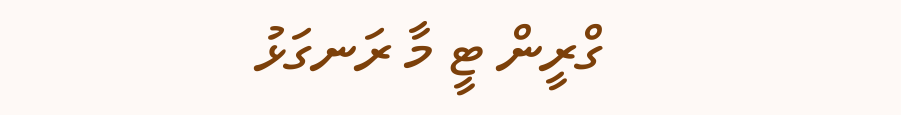ގްރީން ޓީ މާ ރަނގަޅު